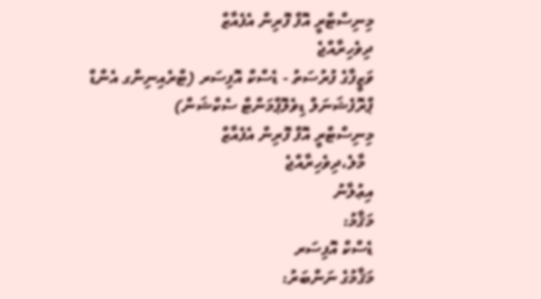މިނިސްޓްރީ އޮފް ފޮރިން އެފެއާޒް
ދިވެހިރާއްޖެ
ވަޒީފާގެ ފުރުސަތު - ޑެސްކް އޮފިސަރ (ޓްރެއިނިންގ އެންޑް ޕްރޮފެޝަނަލް ޑިވެލޮޕްމަންޓް ސެކްޝަން)
މިނިސްޓްރީ އޮފް ފޮރިން އެފެއާޒް
  މާލެ،ދިވެހިރާއްޖެ
އިޢުލާނު
މަޤާމު:
ޑެސްކް އޮފިސަރ
މަޤާމުގެ ނަންބަރު: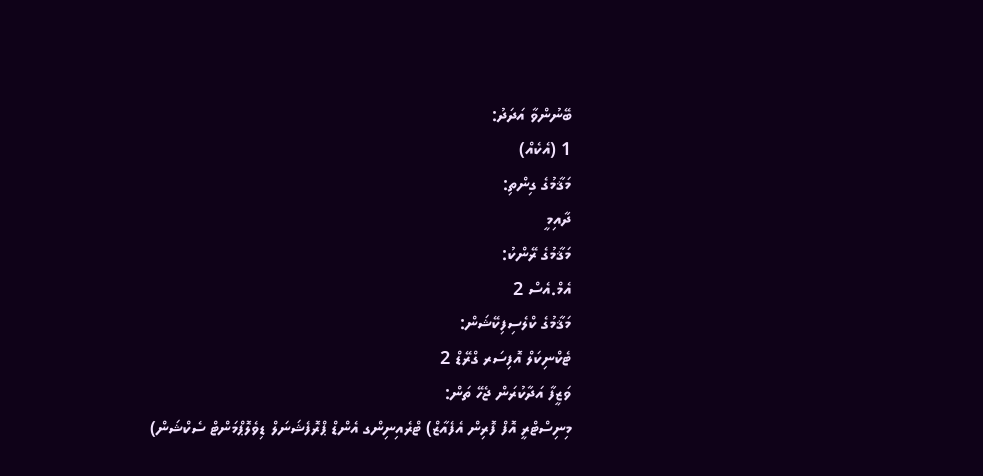ބޭނުންވާ އަދަދު:
1 (އެކެއް)
މަޤާމުގެ ގިންތި:
ދާއިމީ
މަޤާމުގެ ރޭންކު:
އެމް.އެސް 2
މަޤާމުގެ ކްލެސިފިކޭޝަން:
ޓެކްނިކަލް އޮފިސަރ ގްރޭޑް 2
ވަޒީފާ އަދާކުރަން ޖެހޭ ތަން:
މިނިސްޓްރީ އޮފް ފޮރިން އެފެއާޒް) ޓްރެއިނިންގ އެންޑް ޕްރޮފެޝަނަލް ޑިވެލޮޕްމަންޓް ސެކްޝަން)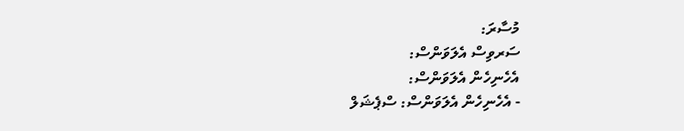މުސާރަ:
ސަރވިސް އެލަވަންސް:
އެހެނިހެން އެލަވަންސް:
- އެހެނިހެން އެލަވަންސް: ސްޕެޝަލް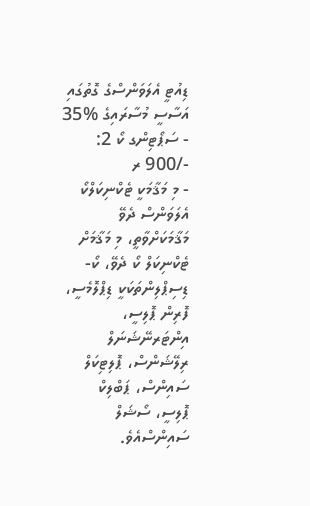ޑިއުޓީ އެލަވަންސްގެ ގޮތުގައި އަސާސީ މުސާރައިގެ %35
- ސަޕޯޓިންގ ކޯ 2: -/900 ރ
- މި މަޤާމަކީ ޓެކްނިކަލްކޯ އެލަވަންސް ދެވޭ މަޤާމަކަށްވާތީ، މި މަޤާމަށް ޓެކްނިކަލް ކޯ ދެވޭ، ކޯ- ޑިސިޕްލިންތަކަކީ ޑިޕްލޮމެސީ، ފޮރިން ޕޮލިސީ، އިންޓަރނޭޝަނަލް ރިލޭޝަންސް، ޕޮލިޓިކަލް ސައިންސް، ޕަބްލިކް ޕޮލިސީ، ސޯޝަލް ސައިންސްއެވެ.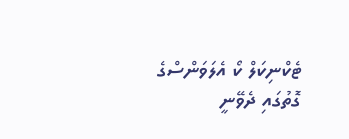ޓެކްނިކަލް ކޯ އެލަވަންސްގެ ގޮތުގައި ދެވޭނީ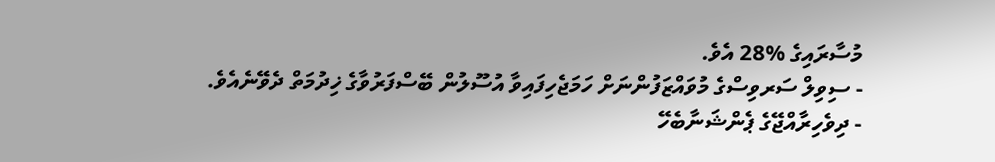މުސާރައިގެ %28 އެވެ.
- ސިވިލް ސަރވިސްގެ މުވައްޒަފުންނަށް ހަމަޖެހިފައިވާ އުސޫލުން ބޭސްފަރުވާގެ ޚިދުމަތް ދެވޭނެއެވެ.
- ދިވެހިރާއްޖޭގެ ޕެންޝަނާބެހޭ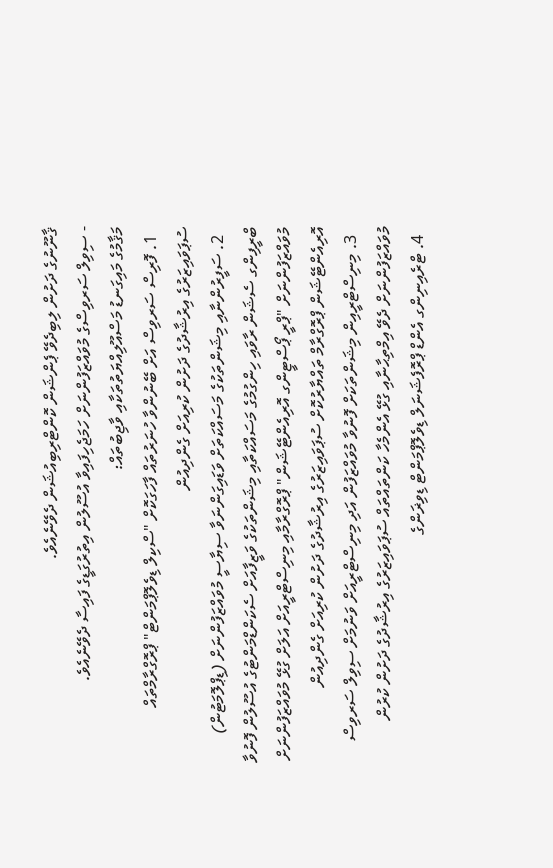ޤާނޫނުގެ ދަށުން ލިބިދެވޭ ޕެންޝަން ކޮންޓްރިބިއުޝަން ދެވޭނެއެވެ.
- ސިވިލް ސަރވިސްގެ މުވައްޒަފުންނަށް ހަމަޖެހިފައިވާ އުސޫލުން އިތުރުގަޑީގެ ފައިސާ ދެވޭނެއެވެ.
މަޤާމުގެ މައިގަނޑު މަސްއޫލިއްޔަތުތަކާއި ވާޖިބުތައް:
  1. ފޮރިސް ސަރވިސް އަށް ބޭނުންވާ ހުނަރުތައް ފާހަގަކޮށް "ސްކިލް ޑިވެލޮޕްމަންޓް" ޕްރޮގްރާމްތައް ސުޕަވައިޒަރުގެ އިރުޝާދުގެ ދަށުން ކުރިއަށް ގެންދިއުން
  2. ސަފީރުންނާއި މިޝަންތަކުގެ މަސައްކަތަށް ވަޑައިގަންނަވާ ސިޔާސީ މުވައްޒަފުންނަށް (ޑިޕްލޮމަޓުން) ބްރީފިންގ ސެޝަން ރާވައި ހިންގުމުގެ މަސައްކަތާއި މިޝަންތަކުގެ ވަޒީފާއަށް ސެކަންޑްމަންޓުގެ އުސޫލުން ފޮނުވާ މުވައްޒަފުންނަށް "ޕްރީ ޕޯސްޓީންގ އޮރިއެންޓޭޝަން" ޕްރޮގްރާމާއި މިނިސްޓްރީއަށް އަލަށް ގުޅޭ މުވައްޒަފުންނަށް އޮރިއެންޓޭޝަން ޕްރޮގްރާމް ތައްޔާރުކޮށް ސުޕަވައިޒަރުގެ އިރުޝާދުގެ ދަށުން ކުރިއަށް ގެންދިއުން
  3. މިނިސްޓްރީއިން މިޝަންތަކަށް ފޮނުވާ މުވައްޒަފުން އަދި މިނިސްޓްރީއަށް ވަނުމަށް ސިވިލް ސަރވިސް މުވައްޒަފުންނަށް ދެވޭ އިމްތިޙާނާއި ގުޅޭ އެންމެހާ ކަންތައްތައް ސުޕަވައިޒަރުގެ އިރުޝާދުގެ ދަށުން ކުރުން
  4. ޓްރެއިނިންގ އެންޑް ޕްރޮފެޝަނަލް ޑިވެލޮޕްމަންޓް ޑިވިޜަންގެ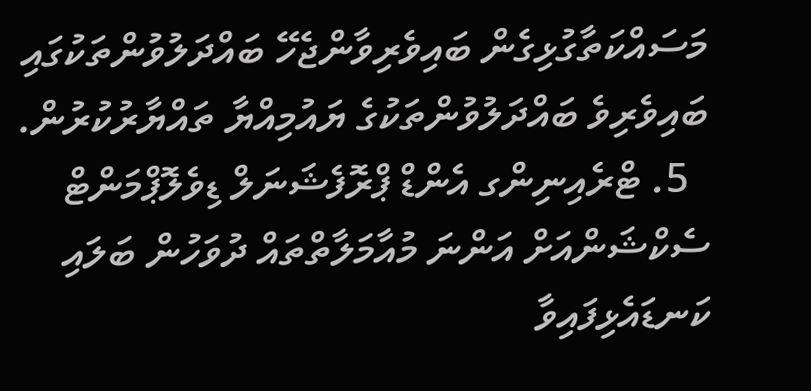މަސައްކަތާގުޅިގެން ބައިވެރިވާންޖެހޭ ބައްދަލުވުންތަކުގައި  ބައިވެރިވެ ބައްދަލުވުންތަކުގެ ޔައުމިއްޔާ ތައްޔާރުކުރުން.
  5. ޓްރެއިނިންގ އެންޑް ޕްރޮފެޝަނަލް ޑިވެލޮޕްމަންޓް ސެކްޝަންއަށް އަންނަ މުއާމަލާތްތައް ދުވަހުން ބަލައި ކަނޑައެޅިފައިވާ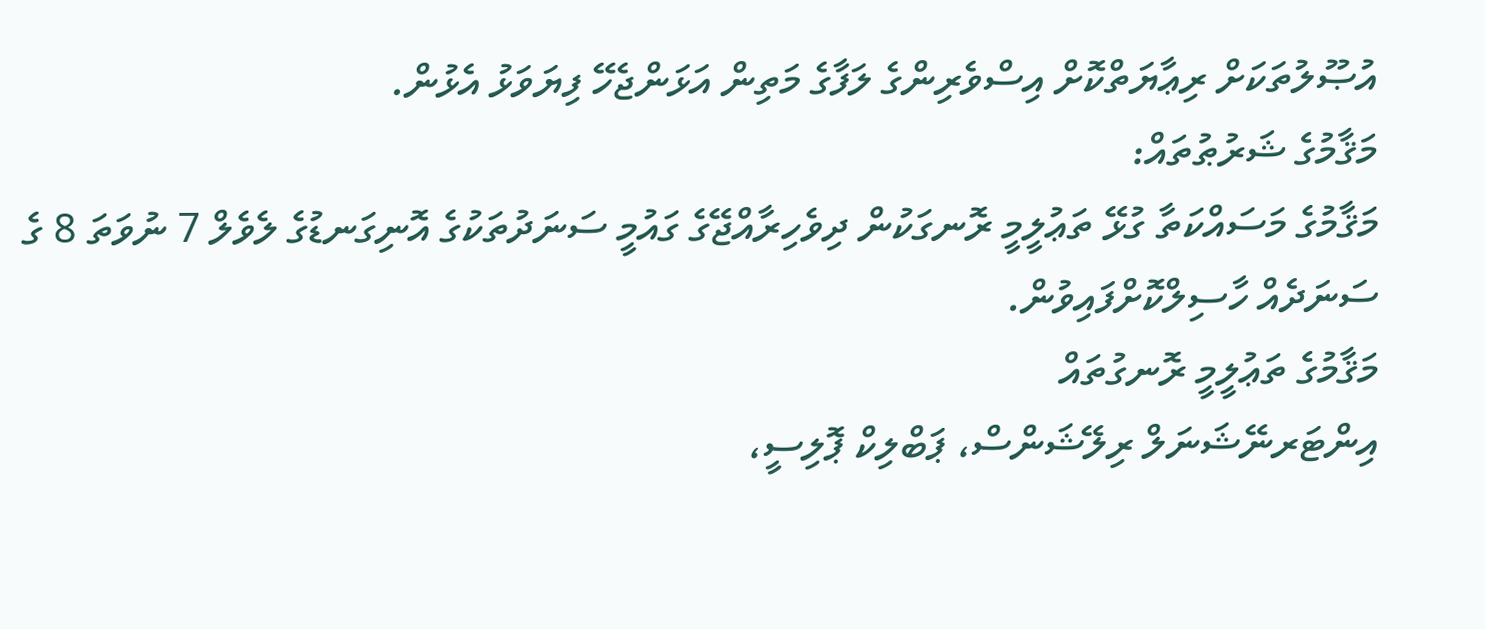އުޞޫލުތަކަށް ރިޢާޔަތްކޮށް އިސްވެރިންގެ ލަފާގެ މަތިން އަޅަންޖެހޭ ފިޔަވަޅު އެޅުން.
މަޤާމުގެ ޝަރުޠުތައް:
މަޤާމުގެ މަސައްކަތާ ގުޅޭ ތަޢުލީމީ ރޮނގަކުން ދިވެހިރާއްޖޭގެ ގައުމީ ސަނަދުތަކުގެ އޮނިގަނޑުގެ ލެވެލް 7 ނުވަތަ 8 ގެ ސަނަދެއް ހާސިލްކޮށްފައިވުން.
މަޤާމުގެ ތަޢުލީމީ ރޮނގުތައް
އިންޓަރނޭޝަނަލް ރިލޭޝަންސް، ޕަބްލިކް ޕޮލިސީ،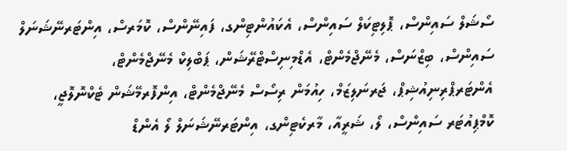ސޯޝަލް ސައިންސް، ޕޮލިޓިކަލް ސައިންސް، އެކައުންޓިންގ، ފައިނޭންސް، ކޮމަރސް، އިންޓަރނޭޝަނަލް ސައިންސް، ބިޒްނަސް، މެނޭޖްމެންޓް، އެޑްމިނިސްޓްރޭޝަން، ޕަބްލިކް މެނޭޖްމެންޓް، އެންޓަރޕްރިނިއުޝިޕް، ޖަރނަލިޒަމް، ހިއުމަން ރިސޯސް މެނޭޖްމެންޓް، އިންފޮރމޭޝަން ޓެކްނޮލޮޖީ، ކޮމްޕިއުޓަރ ސައިންސް، ލޯ، ޝަރީއާ، މާރކެޓިންގ، އިންޓަރނޭޝަނަލް ލޯ އެންޑް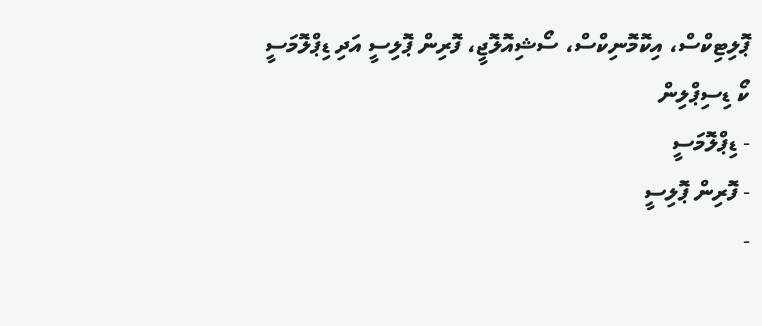ޕޮލިޓިކްސް، އިކޮމޮނިކްސް، ސޯޝިއޮލޮޖީ، ފޮރިން ޕޮލިސީ އަދި ޑިޕްލޮމަސީ
ކޯ ޑިސިޕްލިން
- ޑިޕްލޮމަސީ
- ފޮރިން ޕޮލިސީ
-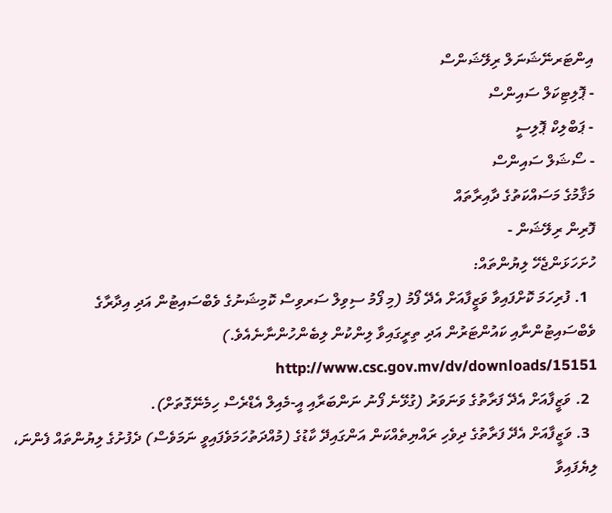އިންޓަރނޭޝަނަލް ރިލޭޝަންސް
- ޕޮލިޓިކަލް ސައިންސް
- ޕަބްލިކް ޕޮލިސީ
- ސޯޝަލް ސައިންސް
މަޤާމުގެ މަސައްކަތުގެ ދާއިރާތައް
ފޮރިން ރިލޭޝަން -
ހުށަހަޅަންޖެހޭ ލިޔުންތައް:
  1. ފުރިހަމަ ކޮށްފައިވާ ވަޒީފާއަށް އެދޭ ފޯމު (މި ފޯމު ސިވިލް ސަރވިސް ކޮމިޝަނުގެ ވެބްސައިޓުން އަދި އިދާރާގެ ވެބްސައިޓުންނާއި ކައުންޓަރުން އަދި ތިރީގައިވާ ލިންކުން ލިބެންހުންނާނެއެވެ.) http://www.csc.gov.mv/dv/downloads/15151
  2. ވަޒީފާއަށް އެދޭ ފަރާތުގެ ވަނަވަރު (ގުޅޭނެ ފޯނު ނަންބަރާއި އީ-މެއިލް އެޑްރެސް ހިމެނޭގޮތަށް).
  3. ވަޒީފާއަށް އެދޭ ފަރާތުގެ ދިވެހި ރައްޔިތެއްކަން އަންގައިދޭ ކާޑުގެ (މުއްދަތުހަމަވެފައިވީ ނަމަވެސް) ދެފުށުގެ ލިޔުންތައް ފެންނަ، ލިޔެފައިވާ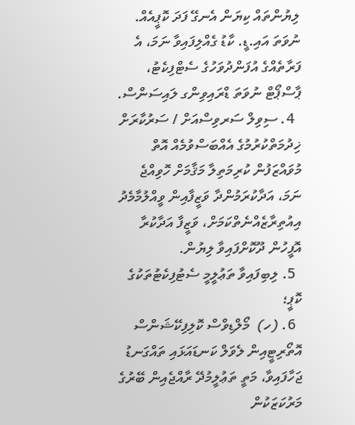ލިޔުންތައް ކިޔަން އެނގޭ ފަދަ ކޮޕީއެއް. ނުވަތަ އައި.ޑީ. ކާޑު ގެއްލިފައިވާ ނަމަ، އެ ފަރާތެއްގެ އުފަންދުވަހުގެ ސެޓްފިކެޓު، ޕާސްޕޯޓް ނުވަތަ ޑްރައިވިންގ ލައިސަންސް.
  4. ސިވިލް ސަރވިސްއަށް / ސަރުކާރަށް ޚިދުމަތްކުރުމުގެ އެއްބަސްވުމެއް އޮތް މުވައްޒަފުން ކުރިމަތިލާ މަޤާމަށް ހޮވިއްޖެ ނަމަ، އަދާކުރަމުންދާ ވަޒީފާއިން ވީއްލުމާމެދު އިއުތިރާޒެއްނެތްކަމަށް، ވަޒީފާ އަދާކުރާ އޮފީހުން ދޫކޮށްފައިވާ ލިޔުން.
  5. ލިބިފައިވާ ތަޢުލީމީ ސެޓުފިކެޓުތަކުގެ ކޮޕީ؛
  6. (ހ)  މޯލްޑިވްސް ކޮލިފިކޭޝަންސް އޮތޯރިޓީއިން ލެވަލް ކަނޑައަޅައި ތައްގަނޑު ޖަހާފައިވާ، މަތީ ތަޢުލީމުދޭ ރާއްޖެއިން ބޭރުގެ މަރުކަޒަކުން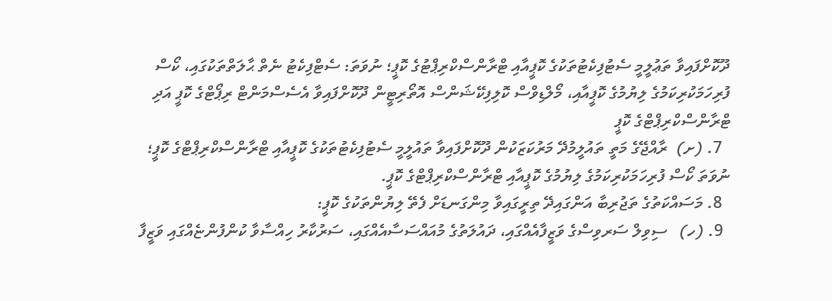ދޫކޮށްފައިވާ ތަޢުލީމީ ސެޓުފިކެޓުތަކުގެ ކޮޕީއާއި ޓްރާންސްކްރިޕްޓުގެ ކޮޕީ؛ ނުވަތަ: ސެޓްފިކެޓު ނެތް ޙާލަތްތަކުގައި، ކޯސް ފުރިހަމަކުރިކަމުގެ ލިޔުމުގެ ކޮޕީއާއި، މޯލްޑިވްސް ކޮލިފިކޭޝަންސް އޮތޯރިޓީން ދޫކޮށްފައިވާ އެސެސްމަންޓް ރިޕޯޓްގެ ކޮޕީ އަދި ޓްރާންސްކްރިޕްޓްގެ ކޮޕީ
  7. (ށ)  ރާއްޖޭގެ މަތީ ތައުލީމުދޭ މަރުކަޒަކުން ދޫކޮށްފައިވާ ތައުލީމީ ސެޓުފިކެޓުތަކުގެ ކޮޕީއާއި ޓްރާންސްކްރިޕްޓްގެ ކޮޕީ؛ ނުވަތަ ކޯސް ފުރިހަމަކުރިކަމުގެ ލިޔުމުގެ ކޮޕީއާއި ޓްރާންސްކްރިޕްޓްގެ ކޮޕީ.
  8. މަސައްކަތުގެ ތަޖުރިބާ އަންގައިދޭ ތިރީގައިވާ މިންގަނޑަށް ފެތޭ ލިޔުންތަކުގެ ކޮޕީ:
  9. (ހ)   ސިވިލް ސަރވިސްގެ ވަޒީފާއެއްގައި، ދައުލަތުގެ މުއައްސަސާއެއްގައި، ސަރުކާރު ހިއްސާވާ ކުންފުންޏެއްގައި ވަޒީފާ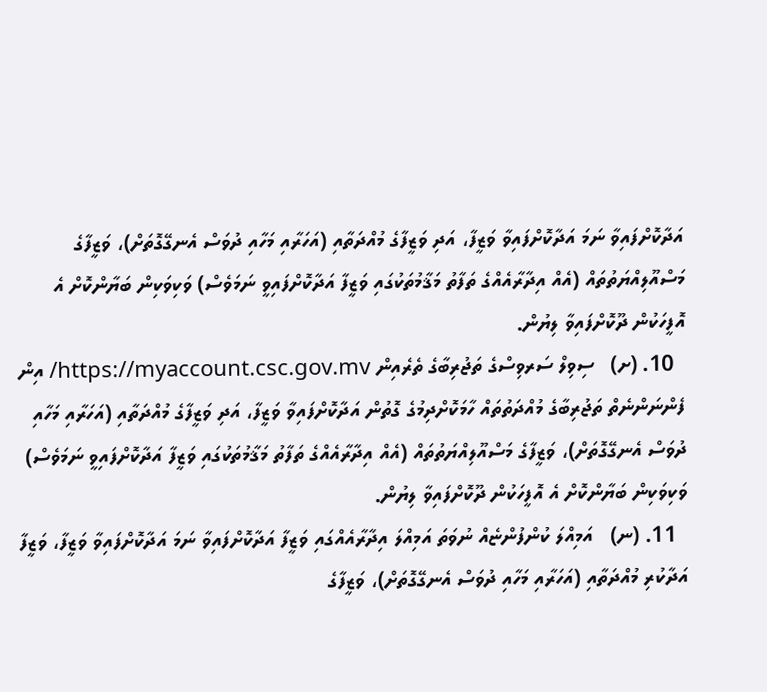އަދާކޮށްފައިވާ ނަމަ އަދާކޮށްފައިވާ ވަޒީފާ، އަދި ވަޒީފާގެ މުއްދަތާއި (އަހަރާއި މަހާއި ދުވަސް އެނގޭގޮތަށް)، ވަޒީފާގެ މަސްއޫލިއްޔަތުތައް (އެއް އިދާރާއެއްގެ ތަފާތު މަޤާމުތަކުގައި ވަޒީފާ އަދާކޮށްފައިވީ ނަމަވެސް) ވަކިވަކިން ބަޔާންކޮށް އެ އޮފީހަކުން ދޫކޮށްފައިވާ ލިޔުން.
  10. (ށ)   ސިވިލް ސަރވިސްގެ ތަޖުރިބާގެ ތެރެއިން https://myaccount.csc.gov.mv/ އިން ފެންނަންނެތް ތަޖުރިބާގެ މުއްދަތުތައް ހާމަކޮށްދިމުގެ ގޮތުން އަދާކޮށްފައިވާ ވަޒީފާ، އަދި ވަޒީފާގެ މުއްދަތާއި (އަހަރާއި މަހާއި ދުވަސް އެނގޭގޮތަށް)، ވަޒީފާގެ މަސްއޫލިއްޔަތުތައް (އެއް އިދާރާއެއްގެ ތަފާތު މަޤާމުތަކުގައި ވަޒީފާ އަދާކޮށްފައިވީ ނަމަވެސް) ވަކިވަކިން ބަޔާންކޮށް އެ އޮފީހަކުން ދޫކޮށްފައިވާ ލިޔުން.
  11. (ނ)   އަމިއްލަ ކުންފުންޏެއް ނުވަތަ އަމިއްލަ އިދާރާއެއްގައި ވަޒީފާ އަދާކޮށްފައިވާ ނަމަ އަދާކޮށްފައިވާ ވަޒީފާ، ވަޒީފާ އަދާކުރި މުއްދަތާއި (އަހަރާއި މަހާއި ދުވަސް އެނގޭގޮތަށް)، ވަޒީފާގެ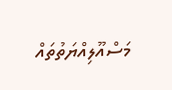މަސްއޫލިއްޔަތުތައް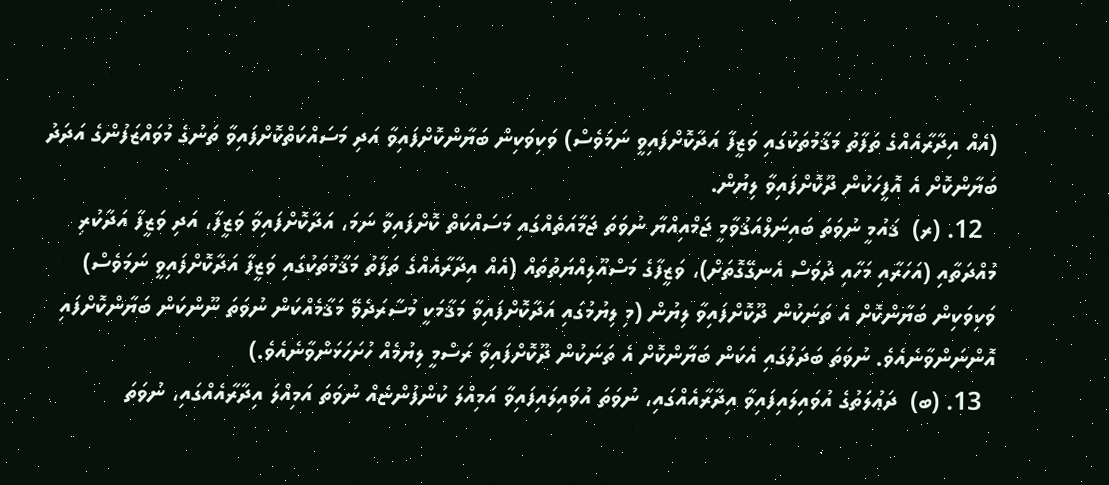(އެއް އިދާރާއެއްގެ ތަފާތު މަޤާމުތަކުގައި ވަޒީފާ އަދާކޮށްފައިވީ ނަމަވެސް) ވަކިވަކިން ބަޔާންކޮށްފައިވާ އަދި މަސައްކަތްކޮށްފައިވާ ތަނުގެ މުވައްޒަފުންގެ އަދަދު ބަޔާންކޮށް އެ އޮފީހަކުން ދޫކޮށްފައިވާ ލިޔުން.
  12. (ރ)  ޤައުމީ ނުވަތަ ބައިނަލްއަޤުވާމީ ޖަމްއިއްޔާ ނުވަތަ ޖަމާއަތެއްގައި މަސައްކަތް ކޮށްފައިވާ ނަމަ، އަދާކޮށްފައިވާ ވަޒީފާ، އަދި ވަޒީފާ އަދާކުރި މުއްދަތާއި (އަހަރާއި މަހާއި ދުވަސް އެނގޭގޮތަށް)، ވަޒީފާގެ މަސްއޫލިއްޔަތުތައް (އެއް އިދާރާއެއްގެ ތަފާތު މަޤާމުތަކުގައި ވަޒީފާ އަދާކޮށްފައިވީ ނަމަވެސް) ވަކިވަކިން ބަޔާންކޮށް އެ ތަނަކުން ދޫކޮށްފައިވާ ލިޔުން (މި ލިޔުމުގައި އަދާކޮށްފައިވާ މަޤާމަކީ މުސާރަދެވޭ މަޤާމެއްކަން ނުވަތަ ނޫންކަން ބަޔާންކޮށްފައި އޮންނަންވާނެއެވެ. ނުވަތަ ބަދަލުގައި އެކަން ބަޔާންކޮށް އެ ތަނަކުން ދޫކޮށްފައިވާ ރަސްމީ ލިޔުމެއް ހުށަހަޅަންވާނެއެވެ.)
  13. (ބ)  ދަޢުލަތުގެ އުވައިލައިފައިވާ އިދާރާއެއްގައި، ނުވަތަ އުވައިލައިފައިވާ އަމިއްލަ ކުންފުންޏެއް ނުވަތަ އަމިއްލަ އިދާރާއެއްގައި، ނުވަތަ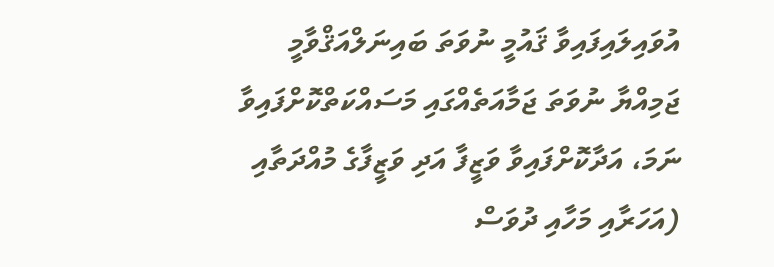އުވައިލައިފައިވާ ޤައުމީ ނުވަތަ ބައިނަލްއަޤްވާމީ ޖަމިއްޔާ ނުވަތަ ޖަމާއަތެއްގައި މަސައްކަތްކޮށްފައިވާ ނަމަ، އަދާކޮށްފައިވާ ވަޒީފާ އަދި ވަޒީފާގެ މުއްދަތާއި (އަހަރާއި މަހާއި ދުވަސް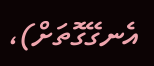އެނގޭގޮތަށް)،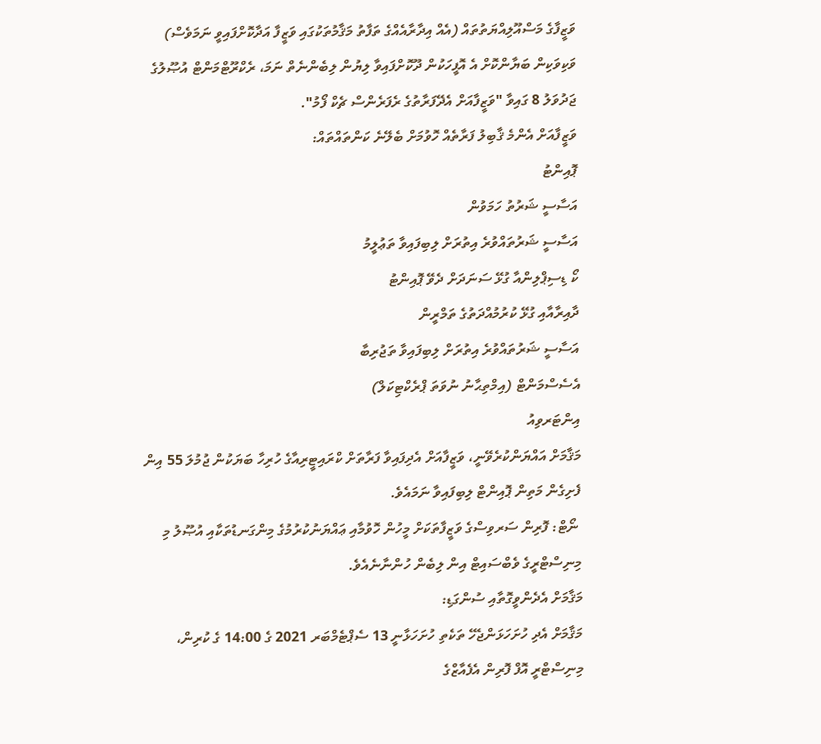ވަޒީފާގެ މަސްއޫލިއްޔަތުތައް (އެއް އިދާރާއެއްގެ ތަފާތު މަޤާމުތަކުގައި ވަޒީފާ އަދާކޮށްފައިވީ ނަމަވެސް) ވަކިވަކިން ބަޔާންކޮށް އެ އޮފީހަކުން ދޫކޮށްފައިވާ ލިޔުން ލިބެންނެތް ނަމަ، ރެކްރޫޓްމަންޓް އުޞޫލުގެ ޖަދުވަލު 8 ގައިވާ "ވަޒީފާއަށް އެދޭފަރާތުގެ ރެފަރެންސް ޗެކް ފޯމު".
ވަޒީފާއަށް އެންމެ ޤާބިލު ފަރާތެއް ހޮވުމަށް ބެލޭނެ ކަންތައްތައް:
ޕޮއިންޓު
އަސާސީ ޝަރުތު ހަމަވުން
އަސާސީ ޝަރުތައްވުރެ އިތުރަށް ލިބިފައިވާ ތަޢުލީމު
ކޯ ޑިސިޕްލިންއާ ގުޅޭ ސަނަދަށް ދެވޭ ޕޮއިންޓު
ދާއިރާއާއި ގުޅޭ ކުރުމުއްދަތުގެ ތަމްރީން
އަސާސީ ޝަރުތައްވުރެ އިތުރަށް ލިބިފައިވާ ތަޖުރިބާ
އެސެސްމަންޓް (އިމްތިޙާނު ނުވަތަ ޕްރެކްޓިކަލް)
އިންޓަރވިއު
މަޤާމަށް އައްޔަންކުރެވޭނީ، ވަޒީފާއަށް އެދިފައިވާ ފަރާތަށް ކްރައިޓީރިއާގެ ހުރިހާ ބަޔަކުން ޖުމުލަ 55 އިން ފެށިގެން މަތިން ޕޮއިންޓް ލިބިފައިވާ ނަމައެވެ.
 ނޯޓް: ފޮރިން ސަރވިސްގެ ވަޒީފާތަކަށް މީހުން ހޮވުމާއި ޢައްޔަނުކުރުމުގެ މިންގަނޑުތަކާއި އުޞޫލު މި މިނިސްޓްރީގެ ވެބްސައިޓް އިން ލިބެން ހުންނާނެއެވެ.
މަޤާމަށް އެދެންވީގޮތާއި ސުންގަޑި:
މަޤާމަށް އެދި ހުށަހަޅަންޖެހޭ ތަކެތި ހުށަހަޅާނީ 13 ސެޕްޓެމްބަރ 2021 ގެ 14:00 ގެ ކުރިން، މިނިސްޓްރީ އޮފް ފޮރިން އެފެއާޒްގެ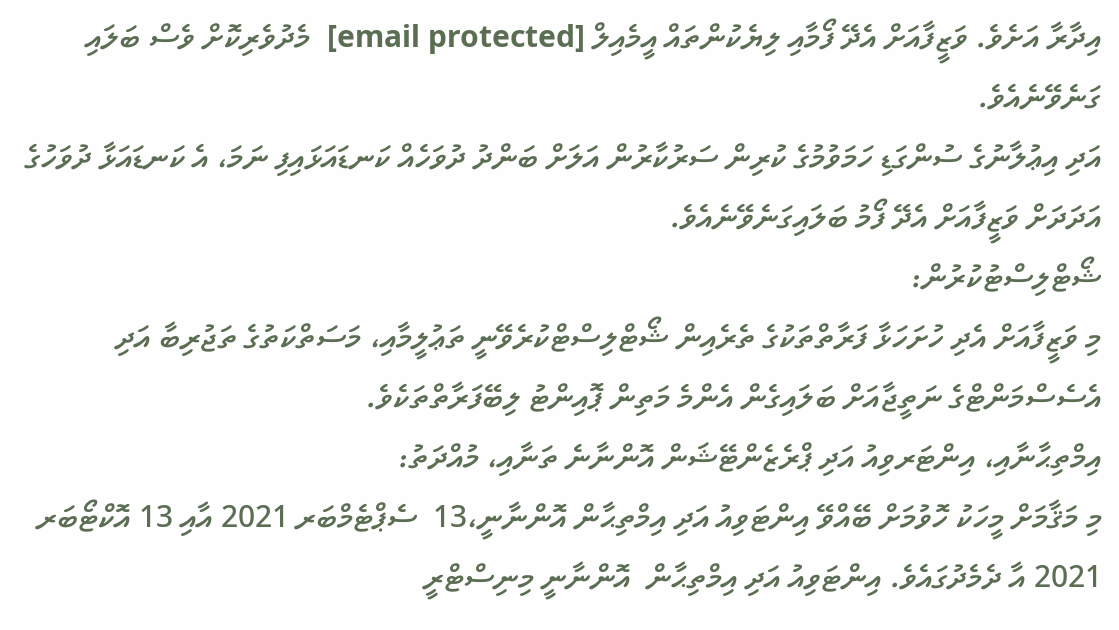އިދާރާ އަށެވެ. ވަޒީފާއަށް އެދޭ ފޯމާއި ލިޔެކުންތައް އީމެއިލް [email protected]  މެދުވެރިކޮށް ވެސް ބަލައި ގަނެވޭނެއެވެ.
އަދި އިޢުލާނުގެ ސުންގަޑި ހަމަވުމުގެ ކުރިން ސަރުކާރުން އަލަށް ބަންދު ދުވަހެއް ކަނޑައަޅައިފި ނަމަ، އެ ކަނޑައަޅާ ދުވަހުގެ އަދަދަށް ވަޒީފާއަށް އެދޭ ފޯމު ބަލައިގަނެވޭނެއެވެ.
ޝޯޓްލިސްޓުކުރުން:
މި ވަޒީފާއަށް އެދި ހުށަހަޅާ ފަރާތްތަކުގެ ތެރެއިން ޝޯޓްލިސްޓްކުރެވޭނީ ތަޢުލީމާއި، މަސަތްކަތުގެ ތަޖުރިބާ އަދި އެސެސްމަންޓްގެ ނަތީޖާއަށް ބަލައިގެން އެންމެ މަތިން ޕޮއިންޓު ލިބޭފަރާތްތަކެވެ.
އިމްތިޙާނާއި، އިންޓަރވިއު އަދި ޕްރެޒެންޓޭޝަން އޮންނާނެ ތަނާއި، މުއްދަތު:
މި މަޤާމަށް މީހަކު ހޮވުމަށް ބޭއްވޭ އިންޓަވިއު އަދި އިމްތިޙާން އޮންނާނީ،13  ސެޕްޓެމްބަރ 2021 އާއި 13 އޮކްޓޯބަރ 2021 އާ ދެމެދުގައެވެ. އިންޓަވިއު އަދި އިމްތިޙާން  އޮންނާނީ މިނިސްޓްރީ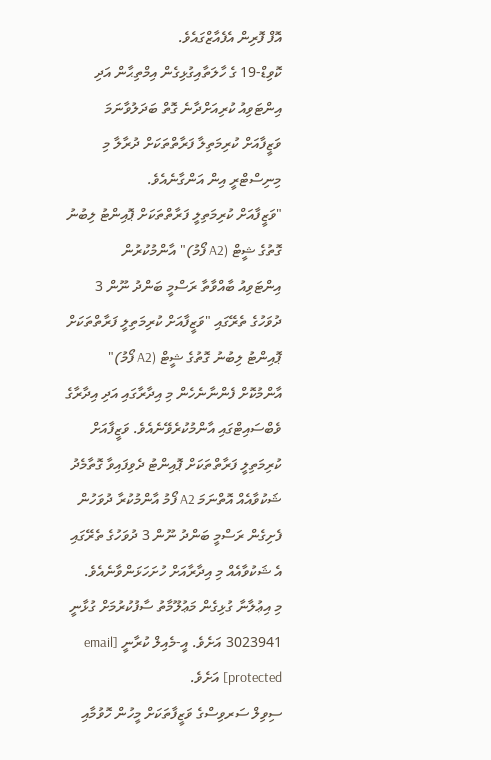އޮފް ފޮރިން އެފެއާޒްގައެވެ.
ކޮވިޑް-19 ގެ ހާލަތާއިގުޅިގެން އިމްތިޙާން އަދި އިންޓަވިއު ކުރިއަށްދާނެ ގޮތް ބަދަލުވާނަމަ ވަޒީފާއަށް ކުރިމަތިލާ ފަރާތްތަކަށް ދުރާލާ މި މިނިސްޓްރީ އިން އަންގާނެއެވެ.
"ވަޒީފާއަށް ކުރިމަތިލީ ފަރާތްތަކަށް ޕޮއިންޓު ލިބުނު ގޮތުގެ ޝީޓް (A2 ފޯމު)" އާންމުކުރުން
އިންޓަވިއު ބާއްވާތާ ރަސްމީ ބަންދު ނޫން 3 ދުވަހުގެ ތެރޭގައި "ވަޒީފާއަށް ކުރިމަތިލީ ފަރާތްތަކަށް ޕޮއިންޓު ލިބުނު ގޮތުގެ ޝީޓް (A2 ފޯމު)" އާންމުކޮށް ފެންނާނެހެން މި އިދާރާގައި އަދި އިދާރާގެ ވެބްސައިޓްގައި އާންމުކުރެވޭނެއެވެ. ވަޒީފާއަށް ކުރިމަތިލީ ފަރާތްތަކަށް ޕޮއިންޓު ދެވިފައިވާ ގޮތާމެދު ޝަކުވާއެއް އޮތްނަމަ A2 ފޯމު އާންމުކުރާ ދުވަހުން ފެށިގެން ރަސްމީ ބަންދު ނޫން 3 ދުވަހުގެ ތެރޭގައި އެ ޝަކުވާއެއް މި އިދާރާއަށް ހުށަހަޅަންވާނެއެވެ.
މި އިޢުލާނާ ގުޅިގެން މަޢުލޫމާތު ސާފުކުރުމަށް ގުޅާނީ 3023941 އަށެވެ. އީ-މެއިލް ކުރާނީ [email protected] އަށެވެ.
ސިވިލް ސަރވިސްގެ ވަޒީފާތަކަށް މީހުން ހޮވުމާއި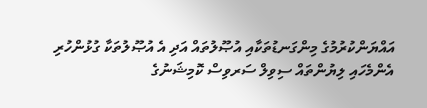އައްޔަންކުރުމުގެ މިންގަނޑުތަކާއި އުޞޫލުތައް އަދި އެ އުޞޫލުތަކާ ގުޅުންހުރި އެންމެހައި ލިޔުންތައް ސިވިލް ސަރވިސް ކޮމިޝަނުގެ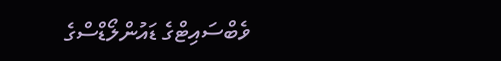ވެބްސައިޓްގެ ޑައުންލޯޑްސްގެ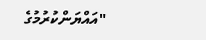"އައްޔަންކުރުމުގެ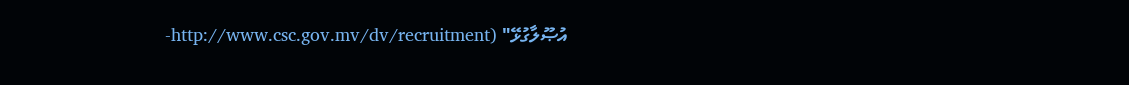އުޞޫލާގުޅޭ" (http://www.csc.gov.mv/dv/recruitment-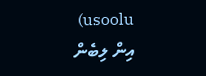usoolu) އިން ލިބެން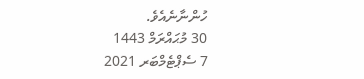ހުންނާނެއެވެ.
30 މުޙައްރަމް 1443
7 ސެޕްޓެމްބަރ 2021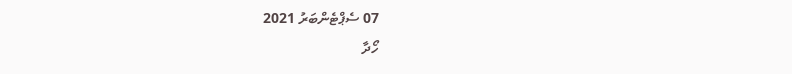07 ސެޕްޓެންބަރު 2021
ހޯދާ